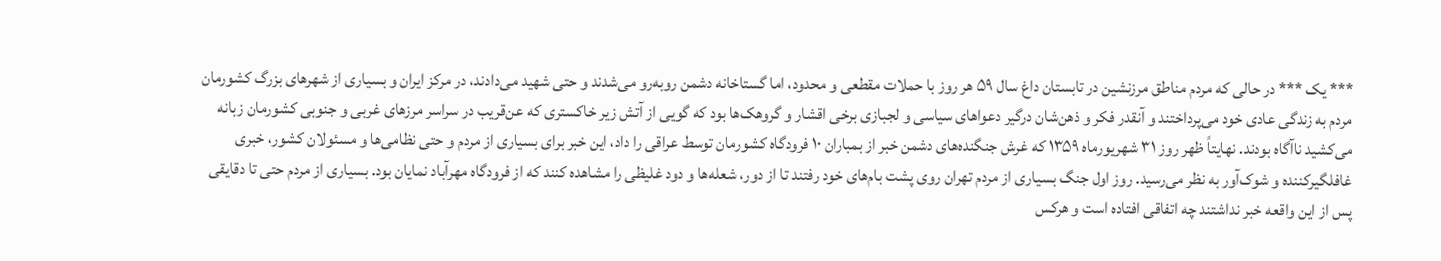*** یک *** در حالی که مردم مناطق مرزنشین در تابستان داغ سال ۵۹ هر روز با حملات مقطعی و محدود، اما گستاخانه دشمن روبه‌رو می‌شدند و حتی شهید می‌دادند، در مرکز ایران و بسیاری از شهرهای بزرگ کشورمان مردم به زندگی عادی خود می‌پرداختند و آنقدر فکر و ذهن‌شان درگیر دعواهای سیاسی و لجبازی برخی اقشار و گروهک‌ها بود که گویی از آتش زیر خاکستری که عن‌قریب در سراسر مرزهای غربی و جنوبی کشورمان زبانه می‌کشید ناآگاه بودند. نهایتاً ظهر روز ۳۱ شهریورماه ۱۳۵۹ که غرش جنگنده‌های دشمن خبر از بمباران ۱۰ فرودگاه کشورمان توسط عراقی را داد، این خبر برای بسیاری از مردم و حتی نظامی‌ها و مسئولان کشور، خبری غافلگیرکننده و شوک‌آور به نظر می‌رسید. روز اول جنگ بسیاری از مردم تهران روی پشت بام‌های خود رفتند تا از دور، شعله‌ها و دود غلیظی را مشاهده کنند که از فرودگاه مهرآباد نمایان بود. بسیاری از مردم حتی تا دقایقی پس از این واقعه خبر نداشتند چه اتفاقی افتاده است و هرکس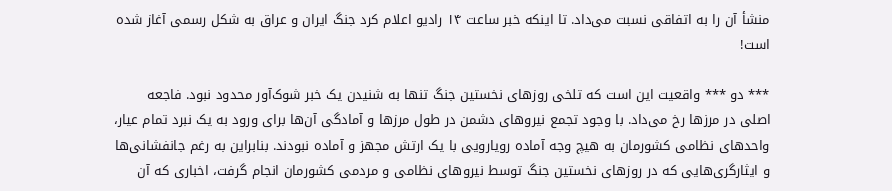منشأ آن را به اتفاقی نسبت می‌داد. تا اینکه خبر ساعت ۱۴ رادیو اعلام کرد جنگ ایران و عراق به شکل رسمی آغاز شده است!

*** دو *** واقعیت این است که تلخی روزهای نخستین جنگ تنها به شنیدن یک خبر شوک‌آور محدود نبود. فاجعه اصلی در مرزها رخ می‌داد. با وجود تجمع نیروهای دشمن در طول مرزها و آمادگی آن‌ها برای ورود به یک نبرد تمام عیار، واحدهای نظامی کشورمان به هیچ وجه آماده رویارویی با یک ارتش مجهز و آماده نبودند. بنابراین به رغم جانفشانی‌ها و ایثارگری‌هایی که در روزهای نخستین جنگ توسط نیروهای نظامی و مردمی کشورمان انجام گرفت، اخباری که آن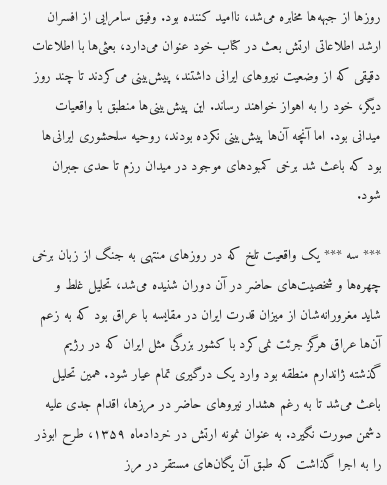روزها از جبهه‌ها مخابره می‌شد، ناامید کننده بود. وفیق سامرایی از افسران ارشد اطلاعاتی ارتش بعث در کتاب خود عنوان می‌دارد، بعثی‌ها با اطلاعات دقیقی که از وضعیت نیروهای ایرانی داشتند، پیش‌بینی می‌کردند تا چند روز دیگر، خود را به اهواز خواهند رساند. این پیش‌بینی‌ها منطبق با واقعیات میدانی بود. اما آنچه آن‌ها پیش‌بینی نکرده بودند، روحیه سلحشوری ایرانی‌ها بود که باعث شد برخی کمبودهای موجود در میدان رزم تا حدی جبران شود.

*** سه *** یک واقعیت تلخ که در روزهای منتهی به جنگ از زبان برخی چهره‌ها و شخصیت‌های حاضر در آن دوران شنیده می‌شد، تحلیل غلط و شاید مغرورانه‌شان از میزان قدرت ایران در مقایسه با عراق بود که به زعم آن‌ها عراق هرگز جرئت نمی‌کرد با کشور بزرگی مثل ایران که در رژیم گذشته ژاندارم منطقه بود وارد یک درگیری تمام عیار شود. همین تحلیل باعث می‌شد تا به رغم هشدار نیروهای حاضر در مرزها، اقدام جدی علیه دشمن صورت نگیرد. به عنوان نمونه ارتش در خردادماه ۱۳۵۹، طرح ابوذر را به اجرا گذاشت که طبق آن یگان‌های مستقر در مرز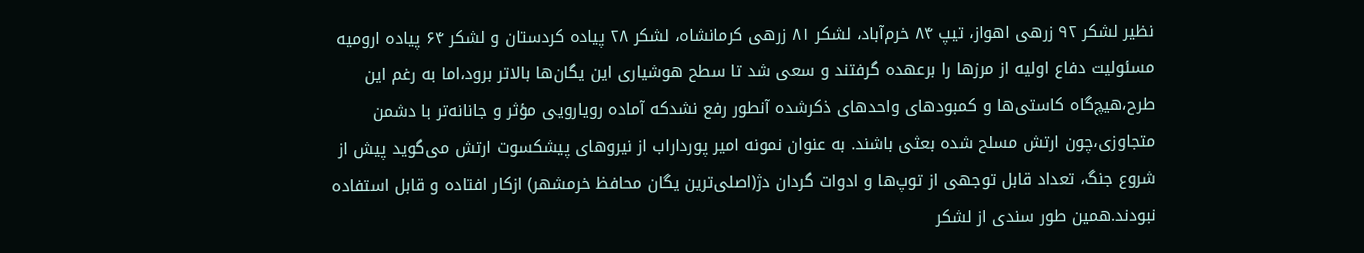نظیر لشکر ۹۲ زرهی اهواز، تیپ ۸۴ خرم‌آباد، لشکر ۸۱ زرهی کرمانشاه، لشکر ۲۸ پیاده کردستان و لشکر ۶۴ پیاده ارومیه مسئولیت دفاع اولیه از مرزها را برعهده گرفتند و سعی شد تا سطح هوشیاری این یگان‌ها بالاتر برود،اما به رغم این طرح،هیچ‌گاه کاستی‌ها و کمبودهای واحدهای ذکرشده آنطور رفع نشدکه آماده رویارویی مؤثر و جانانه‌تر با دشمن متجاوزی،چون ارتش مسلح شده بعثی باشند. به عنوان نمونه امیر پورداراب از نیروهای پیشکسوت ارتش می‌گوید پیش از شروع جنگ، تعداد قابل توجهی از توپ‌ها و ادوات گردان دژ(اصلی‌ترین یگان محافظ خرمشهر) ازکار افتاده و قابل استفاده نبودند.همین طور سندی از لشکر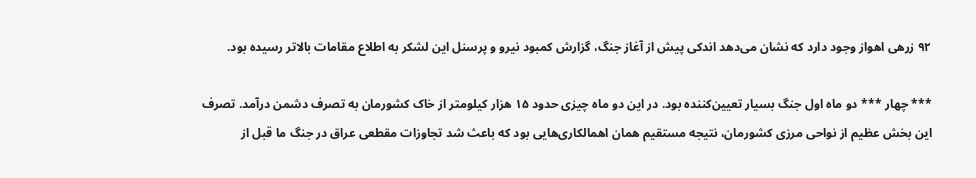۹۲ زرهی اهواز وجود دارد که نشان می‌دهد اندکی پیش از آغاز جنگ، گزارش کمبود نیرو و پرسنل این لشکر به اطلاع مقامات بالاتر رسیده بود.

*** چهار *** دو ماه اول جنگ بسیار تعیین‌کننده بود. در این دو ماه چیزی حدود ۱۵ هزار کیلومتر از خاک کشورمان به تصرف دشمن درآمد. تصرف این بخش عظیم از نواحی مرزی کشورمان، نتیجه مستقیم همان اهمالکاری‌هایی بود که باعث شد تجاوزات مقطعی عراق در جنگ ما قبل از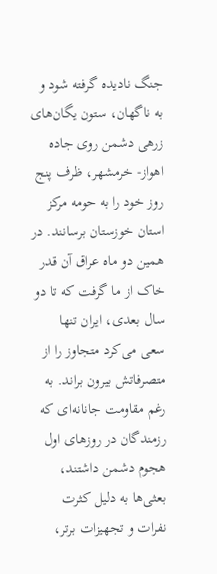جنگ نادیده گرفته شود و به ناگهان، ستون یگان‌های زرهی دشمن روی جاده اهواز- خرمشهر، ظرف پنج روز خود را به حومه مرکز استان خوزستان برسانند. در همین دو ماه عراق آن قدر خاک از ما گرفت که تا دو سال بعدی، ایران تنها سعی می‌کرد متجاوز را از متصرفاتش بیرون براند. به رغم مقاومت جانانه‌ای که رزمندگان در روزهای اول هجوم دشمن داشتند، بعثی‌ها به دلیل کثرت نفرات و تجهیزات برتر،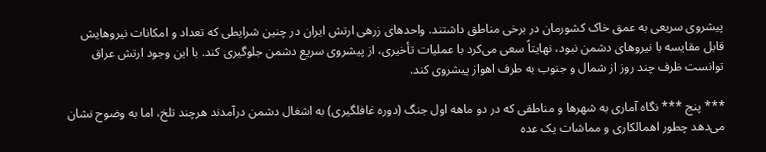پیشروی سریعی به عمق خاک کشورمان در برخی مناطق داشتند. واحدهای زرهی ارتش ایران در چنین شرایطی که تعداد و امکانات نیروهایش قابل مقایسه با نیروهای دشمن نبود، نهایتاً سعی می‌کرد با عملیات تأخیری، از پیشروی سریع دشمن جلوگیری کند. با این وجود ارتش عراق توانست ظرف چند روز از شمال و جنوب به طرف اهواز پیشروی کند.

*** پنج *** نگاه آماری به شهرها و مناطقی که در دو ماهه اول جنگ (دوره غافلگیری) به اشغال دشمن درآمدند هرچند تلخ، اما به وضوح نشان می‌دهد چطور اهمالکاری و مماشات یک عده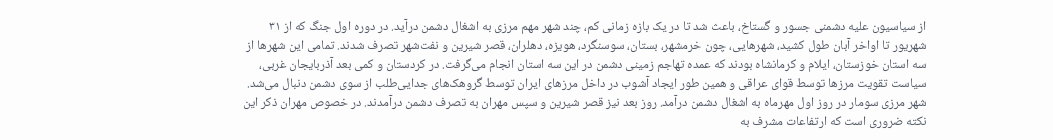از سیاسیون علیه دشمنی جسور و گستاخ، باعث شد تا در یک بازه زمانی کم، چند شهر مهم مرزی به اشغال دشمن درآید. در دوره اول جنگ که از ۳۱ شهریور تا اواخر آبان طول کشید، شهرهایی، چون خرمشهر، بستان، سوسنگرد، هویزه، دهلران، قصر شیرین و نفت‌شهر تصرف شدند. تمامی این شهرها از سه استان خوزستان، ایلام و کرمانشاه بودند که عمده تهاجم زمینی دشمن در این سه استان انجام می‌گرفت. در کردستان و کمی بعد آذربایجان غربی، سیاست تقویت مرزها توسط قوای عراقی و همین طور ایجاد آشوب در داخل مرزهای ایران توسط گروهک‌های جدایی‌طلب از سوی دشمن دنبال می‌شد. شهر مرزی سومار در روز اول مهرماه به اشغال دشمن درآمد. روز بعد نیز قصر شیرین و سپس مهران به تصرف دشمن درآمدند. در خصوص مهران ذکر این نکته ضروری است که ارتفاعات مشرف به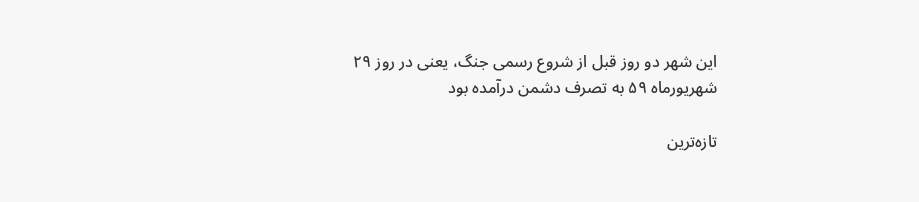این شهر دو روز قبل از شروع رسمی جنگ، یعنی در روز ۲۹ شهریورماه ۵۹ به تصرف دشمن درآمده بود

تازه‌ترین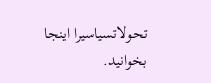تحولاتسیاسیرا اینجا بخوانید.